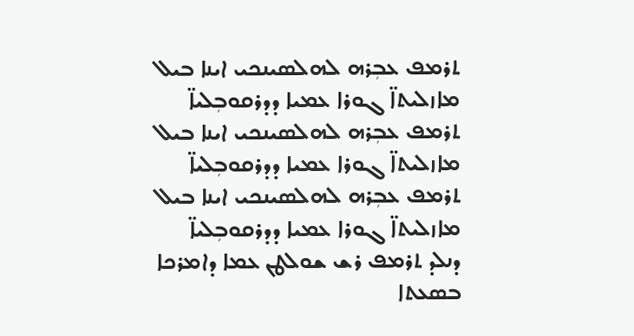ܬܪܡܦ ܥܒܼܪܗ ܠܗܠܣܝܢܟܝ ܐܝܢܐ ܒܝܠ ܡܐܙܠܝܬܐ̈ ܓܘܪܐ ܥܡܝܐ ܕܕܪܩܘܒܼܠܝܐ̈
ܬܪܡܦ ܥܒܼܪܗ ܠܗܠܣܝܢܟܝ ܐܝܢܐ ܒܝܠ ܡܐܙܠܝܬܐ̈ ܓܘܪܐ ܥܡܝܐ ܕܕܪܩܘܒܼܠܝܐ̈
ܬܪܡܦ ܥܒܼܪܗ ܠܗܠܣܝܢܟܝ ܐܝܢܐ ܒܝܠ ܡܐܙܠܝܬܐ̈ ܓܘܪܐ ܥܡܝܐ ܕܕܪܩܘܒܼܠܝܐ̈
ܕܢܠܕ ܬܪܡܦ ܪܫ ܫܘܠܛܢ ܥܡܐ ܕܐܡܪܟܐ ܒܣܥܬܐ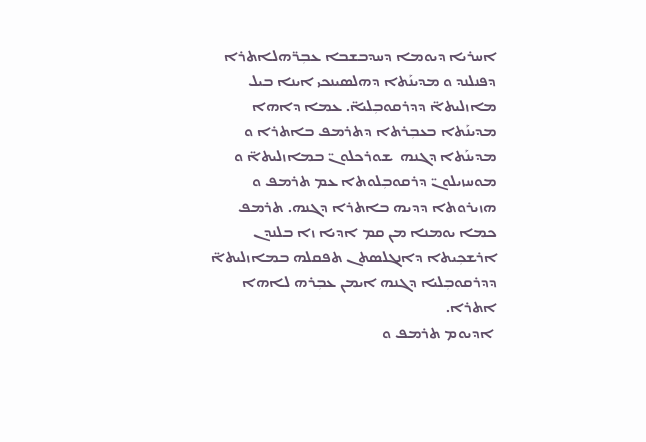ܐܚܪܝܐ ܕܝܘܡܐ ܕܚܕܒܫܒܐ ܥܒܼܪ̈ܗܠܐܬܪܐ ܕܦܢܠܢܕ ܘ ܡܕܝܢܰܬܐ ܕܗܠܣܝܢܟܝ ܐܝܢܐ ܒܝܠ ܡܐܙܠܝܬܐ̈ ܕܕܪܩܘܒܼܠܝܐ̈. ܥܡܐ ܕܐܗܐ ܡܕܝܢܰܬܐ ܒܥܒܼܪܬܐ ܕܬܪܡܦ ܒܐܬܪܐ ܘ ܡܕܝܢܰܬܐ ܕܓܢܗ  ܫܘܪܟܠܘܢ̈ ܒܡܐܙܠܝܬܐ̈ ܘ ܡܘܚܙܝܠܘܢ̈ ܕܪܩܘܒܼܠܘܬܐ ܥܡ ܬܪܡܦ ܘ ܗܙܝܪܘܬܐ ܕܕܝܗ ܒܐܬܪܐ ܕܓܢܗ. ܬܪܡܦ ܟܡܐ ܝܘܡܢܐ ܡܢ ܩܡ ܐܕܝܐ ܙܐ ܒܠܢܕܢ ܐܪܫܟܼܝܬܐ ܕܐܢܓܠܣܬܢ ܬܦܩܠܗ ܒܡܐܙܠܝܬܐ̈ ܕܕܪܩܘܒܼܠܝܐ ܕܓܢܗ ܐܝܡܢ ܥܒܼܪܗ ܠܐܗܐ ܐܬܪܐ.
 ܐܕܝܘܡ ܬܪܡܦ ܘ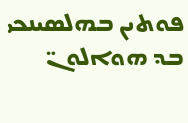ܦܘܬܝܢ ܒܗܠܣܝܢܟܝ ܒܕ ܗܘܐܠܘܢ̈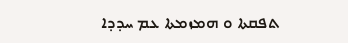ܬܦܩܬܐ ܘ ܗܡܙܡܬܐ ܥܡ ܚܕܕܐ